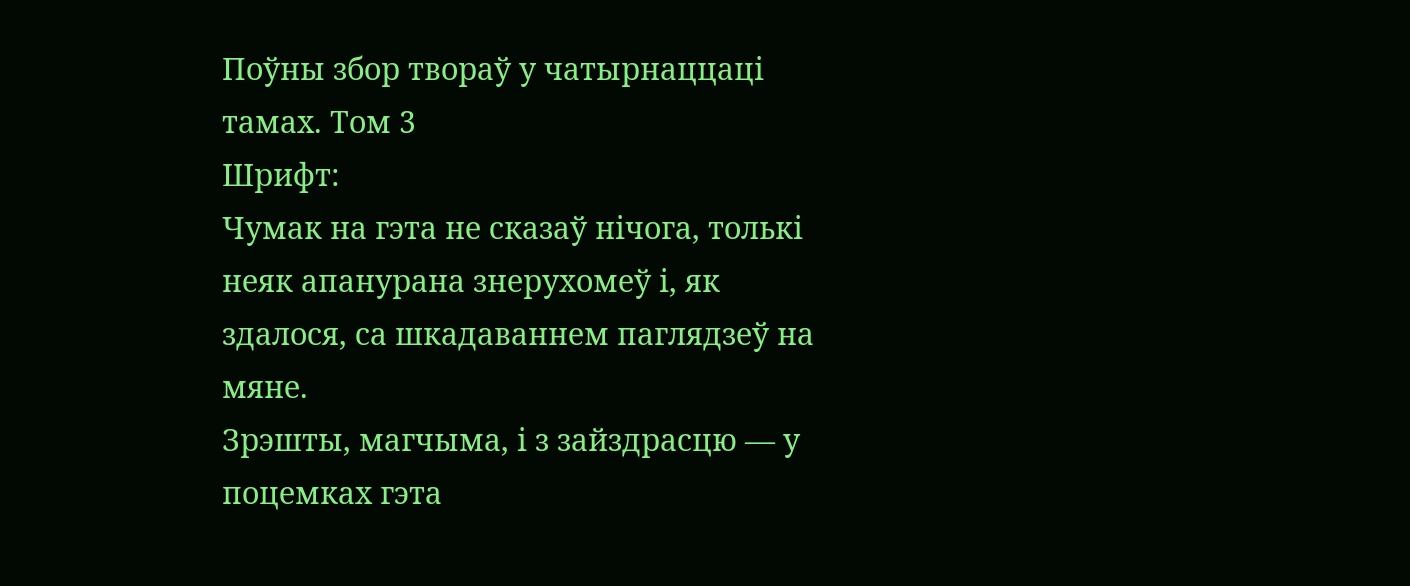Поўны збор твораў у чатырнаццаці тамах. Том 3
Шрифт:
Чумак на гэта не сказаў нічога, толькі неяк апанурана знерухомеў і, як здалося, са шкадаваннем паглядзеў на мяне.
Зрэшты, магчыма, і з зайздрасцю — у поцемках гэта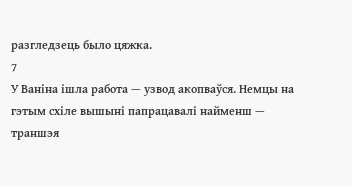разгледзець было цяжка.
7
У Ваніна ішла работа — узвод акопваўся. Немцы на гэтым схіле вышыні папрацавалі найменш — траншэя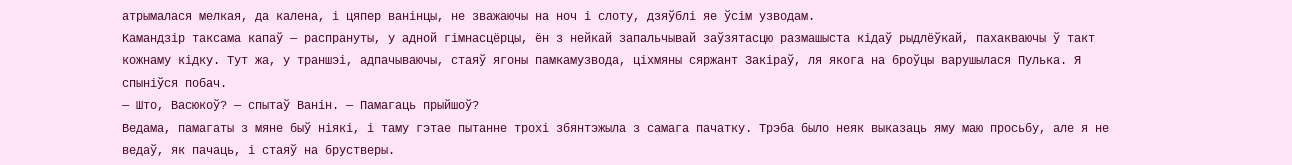атрымалася мелкая, да калена, і цяпер ванінцы, не зважаючы на ноч і слоту, дзяўблі яе ўсім узводам.
Камандзір таксама капаў — распрануты, у адной гімнасцёрцы, ён з нейкай запальчывай заўзятасцю размашыста кідаў рыдлёўкай, пахакваючы ў такт кожнаму кідку. Тут жа, у траншэі, адпачываючы, стаяў ягоны памкамузвода, ціхмяны сяржант Закіраў, ля якога на броўцы варушылася Пулька. Я спыніўся побач.
— Што, Васюкоў? — спытаў Ванін. — Памагаць прыйшоў?
Ведама, памагаты з мяне быў ніякі, і таму гэтае пытанне трохі збянтэжыла з самага пачатку. Трэба было неяк выказаць яму маю просьбу, але я не ведаў, як пачаць, і стаяў на брустверы.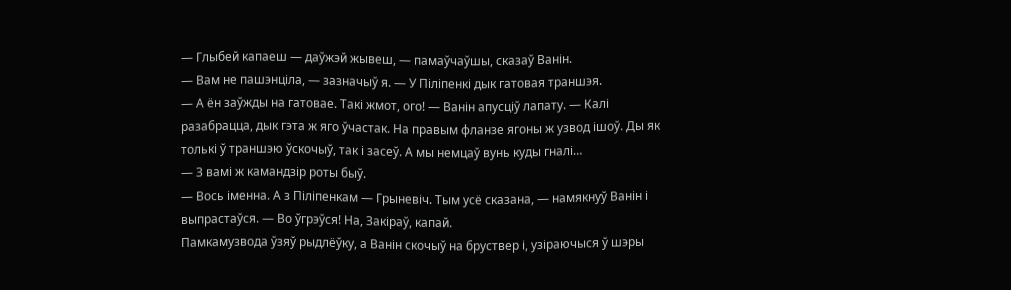— Глыбей капаеш — даўжэй жывеш, — памаўчаўшы, сказаў Ванін.
— Вам не пашэнціла, — зазначыў я. — У Піліпенкі дык гатовая траншэя.
— А ён заўжды на гатовае. Такі жмот, ого! — Ванін апусціў лапату. — Калі разабрацца, дык гэта ж яго ўчастак. На правым фланзе ягоны ж узвод ішоў. Ды як толькі ў траншэю ўскочыў, так і засеў. А мы немцаў вунь куды гналі…
— З вамі ж камандзір роты быў.
— Вось іменна. А з Піліпенкам — Грыневіч. Тым усё сказана, — намякнуў Ванін і выпрастаўся. — Во ўгрэўся! На, Закіраў, капай.
Памкамузвода ўзяў рыдлёўку, а Ванін скочыў на бруствер і, узіраючыся ў шэры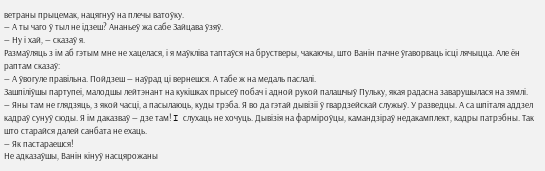ветраны прыцемак, нацягнуў на плечы ватоўку.
— А ты чаго ў тыл не ідзеш? Ананьеў жа сабе Зайцава ўзяў.
— Ну і хай, — сказаў я.
Размаўляць з ім аб гэтым мне не хацелася, і я маўкліва таптаўся на брустверы, чакаючы, што Ванін пачне ўгаворваць ісці лячыцца. Але ён раптам сказаў:
— А ўвогуле правільна. Пойдзеш — наўрад ці вернешся. А табе ж на медаль паслалі.
Зашпіліўшы партупеі, малодшы лейтэнант на кукішках прысеў побач і адной рукой палашчыў Пульку, якая радасна заварушылася на зямлі.
— Яны там не глядзяць, з якой часці, а пасылаюць, куды трэба. Я во да гэтай дывізіі ў гвардзейскай служыў. У разведцы. А са шпіталя аддзел кадраў сунуў сюды. Я ім даказваў — дзе там! I слухаць не хочуць. Дывізія на фарміроўцы, камандзіраў недакамплект, кадры патрэбны. Так што старайся далей санбата не ехаць.
— Як пастараешся!
Не адказаўшы, Ванін кінуў насцярожаны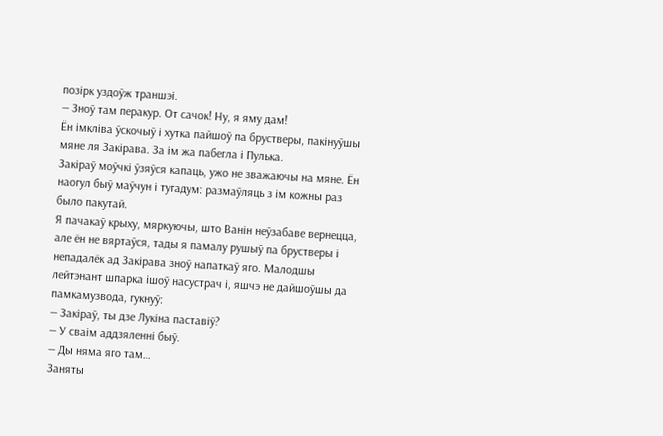позірк уздоўж траншэі.
— Зноў там перакур. От сачок! Ну, я яму дам!
Ён імкліва ўскочыў і хутка пайшоў па брустверы, пакінуўшы мяне ля Закірава. За ім жа пабегла і Пулька.
Закіраў моўчкі ўзяўся капаць, ужо не зважаючы на мяне. Ён наогул быў маўчун і тугадум: размаўляць з ім кожны раз было пакутай.
Я пачакаў крыху, мяркуючы, што Ванін неўзабаве вернецца, але ён не вяртаўся, тады я памалу рушыў па брустверы і непадалёк ад Закірава зноў напаткаў яго. Малодшы лейтэнант шпарка ішоў насустрач і, яшчэ не дайшоўшы да памкамузвода, гукнуў:
— Закіраў, ты дзе Лукіна паставіў?
— У сваім аддзяленні быў.
— Ды няма яго там…
Заняты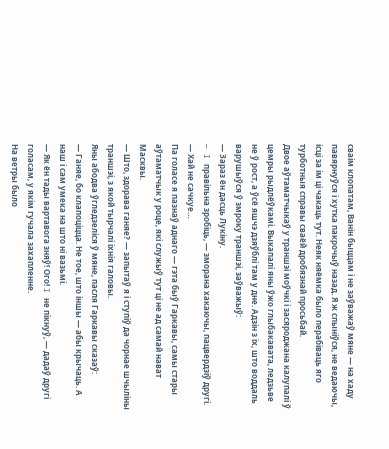сваім клопатам, Ванін быццам і не заўважаў мяне — на хаду павярнуўся і хутка пакрочыў назад. Я ж спыніўся, не ведаючы, ісці за ім ці чакаць тут. Неяк няёмка было перабіваць яго турботныя справы сваёй дробязнай просьбай.
Двое аўтаматчыкаў у траншэі моўчкі і засяроджана калупалі ў цемры рыдлёўкамі. Выкапалі яны ўжо глыбакавата, ледзьве не ў рост, а ўсё яшчэ дзяўблі там у дне. Адзін з іх, што воддаль варушыўся ў змроку траншэі, заўважыў:
— Зараз ён дасць Лукіну.
— I правільна зробіць, — зморана хакаючы, пацвердзіў другі. — Хай не сачкуе…
Па голасе я пазнаў аднаго — гэта быў Гаркавы, самы стары аўтаматчык у роце, які служыў тут ці не ад самай нават Масквы.
— Што, здорава ганяе? — запытаў я і ступіў да чорнае шчыліны траншэі, з якой тырчалі іхнія галовы.
Яны абодва ўгледзеліся ў мяне, пасля Гаркавы сказаў:
— Ганяе, бо клапоціцца. Не тое, што іншы — абы крычаць. А наш і сам умека на што ні вазьмі.
— Як ён тады вартавога зняў! Ого! I не пікнуў, — дадаў другі голасам, у якім гучала захапленне.
На ветры было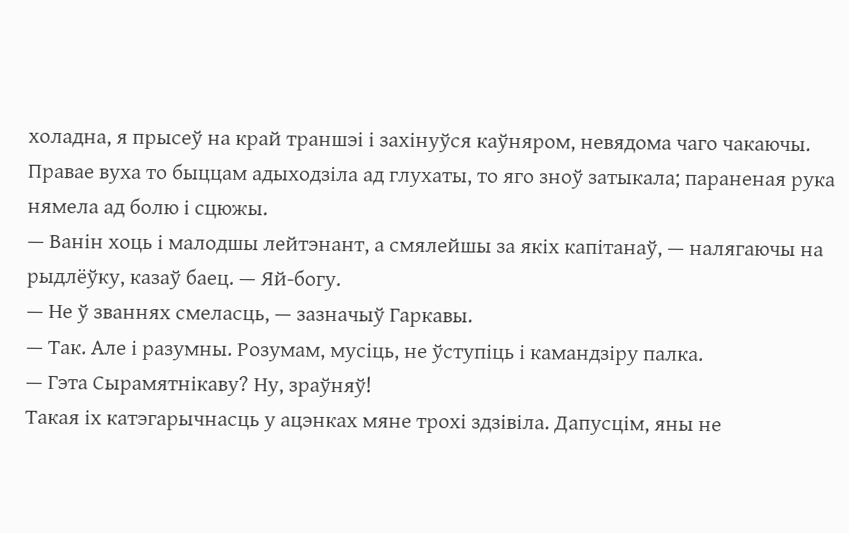холадна, я прысеў на край траншэі і захінуўся каўняром, невядома чаго чакаючы. Правае вуха то быццам адыходзіла ад глухаты, то яго зноў затыкала; параненая рука нямела ад болю і сцюжы.
— Ванін хоць і малодшы лейтэнант, а смялейшы за якіх капітанаў, — налягаючы на рыдлёўку, казаў баец. — Яй-богу.
— Не ў званнях смеласць, — зазначыў Гаркавы.
— Так. Але і разумны. Розумам, мусіць, не ўступіць і камандзіру палка.
— Гэта Сырамятнікаву? Ну, зраўняў!
Такая іх катэгарычнасць у ацэнках мяне трохі здзівіла. Дапусцім, яны не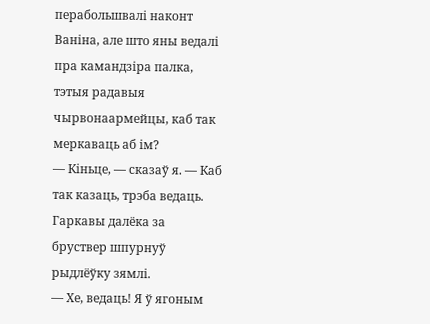перабольшвалі наконт Ваніна, але што яны ведалі пра камандзіра палка, тэтыя радавыя чырвонаармейцы, каб так меркаваць аб ім?
— Кіньце, — сказаў я. — Каб так казаць, трэба ведаць. Гаркавы далёка за бруствер шпурнуў рыдлёўку зямлі.
— Хе, ведаць! Я ў ягоным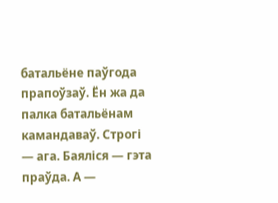батальёне паўгода прапоўзаў. Ён жа да палка батальёнам камандаваў. Строгі — ага. Баяліся — гэта праўда. А —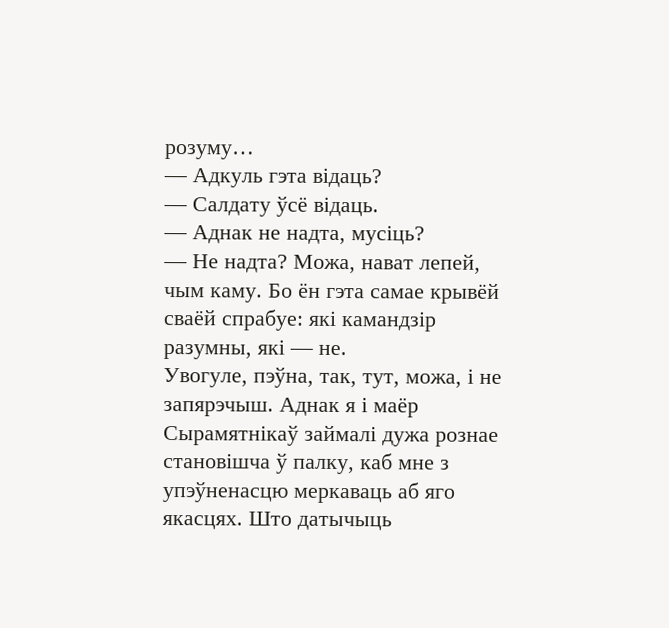розуму…
— Адкуль гэта відаць?
— Салдату ўсё відаць.
— Аднак не надта, мусіць?
— Не надта? Можа, нават лепей, чым каму. Бо ён гэта самае крывёй сваёй спрабуе: які камандзір разумны, які — не.
Увогуле, пэўна, так, тут, можа, і не запярэчыш. Аднак я і маёр Сырамятнікаў займалі дужа рознае становішча ў палку, каб мне з упэўненасцю меркаваць аб яго якасцях. Што датычыць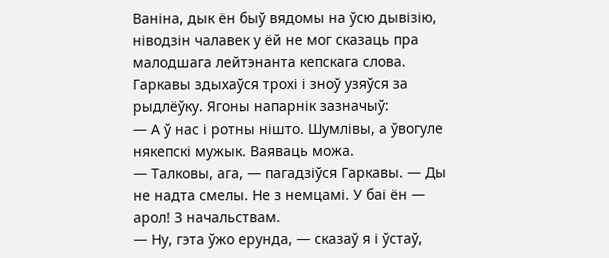Ваніна, дык ён быў вядомы на ўсю дывізію, ніводзін чалавек у ёй не мог сказаць пра малодшага лейтэнанта кепскага слова.
Гаркавы здыхаўся трохі і зноў узяўся за рыдлёўку. Ягоны напарнік зазначыў:
— А ў нас і ротны нішто. Шумлівы, а ўвогуле някепскі мужык. Ваяваць можа.
— Талковы, ага, — пагадзіўся Гаркавы. — Ды не надта смелы. Не з немцамі. У баі ён — арол! З начальствам.
— Ну, гэта ўжо ерунда, — сказаў я і ўстаў,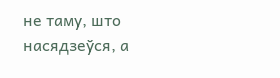не таму, што насядзеўся, а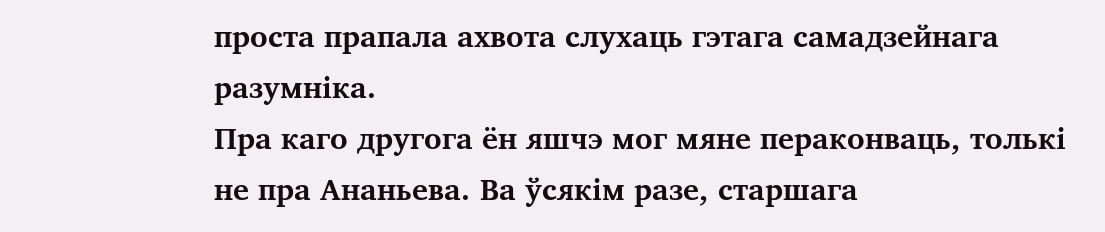проста прапала ахвота слухаць гэтага самадзейнага разумніка.
Пра каго другога ён яшчэ мог мяне пераконваць, толькі не пра Ананьева. Ва ўсякім разе, старшага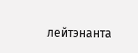лейтэнанта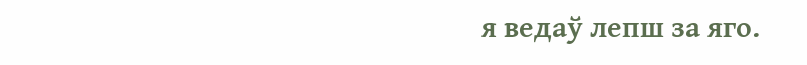я ведаў лепш за яго.